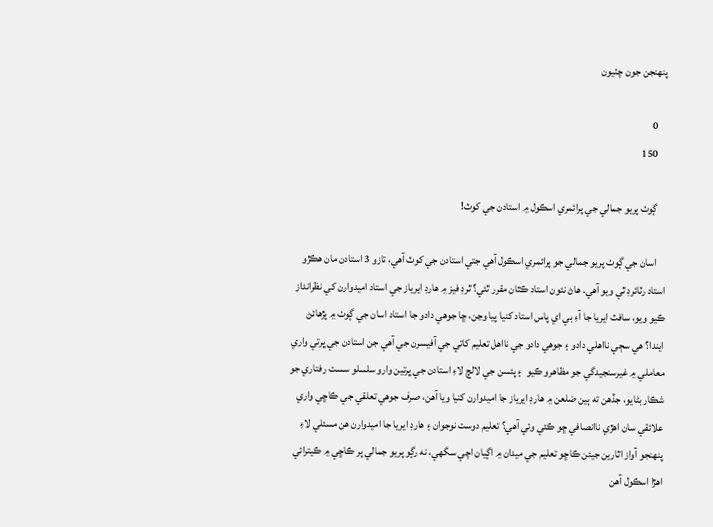پنهنجن جون چٺيون

    0
    150

    ڳوٺ پريو جمالي جي پرائمري اسڪول ۾ استادن جي کوٽ!

    اسان جي ڳوٺ پريو جمالي جو پرائمري اسڪول آهي جتي استادن جي کوٽ آهي، تازو 3 استادن مان هڪڙو استاد رٽائرڊ ٿي ويو آهي. هاڻ نئون استاد ڪٿان مقرر ٿئي؟ ٿرڊ فيز ۾ هارڊ ايرياز جي استاد اميدوارن کي نظرانداز ڪيو ويو، سافٽ ايريا جا آءِ بي اي پاس استاد کنيا پيا وڃن، ڇا جوهي دادو جا استاد اسان جي ڳوٺ ۾ پڙهائڻ ايندا؟ هي سڄي نااهلي دادو ۽ جوهي دادو جي نااهل تعليم کاتي جي آفيسرن جي آهي جن استادن جي ڀرتي واري معاملي ۾ غيرسنجيدگي جو مظاهرو ڪيو  ۽ پئسن جي لالچ لاءِ استادن جي ڀرتين وارو سلسلو سست رفتاري جو شڪار بڻايو، جڏهن ته ٻين ضلعن ۾ هارڊ ايرياز جا اميدوارن کنيا ويا آهن، صرف جوهي تعلقي جي ڪاڇي واري علائقي سان اهڙي ناانصافي ڇو ڪئي وئي آهي؟ تعليم دوست نوجوان ۽ هارڊ ايريا جا اميدوارن هن مسئلي لاءِ پنهنجو آواز اٿارين جيئن ڪاڇو تعليم جي ميدان ۾ اڳيان اچي سگهي، نه رڳو پريو جمالي پر ڪاڇي ۾ ڪيترائي اهڙا اسڪول آهن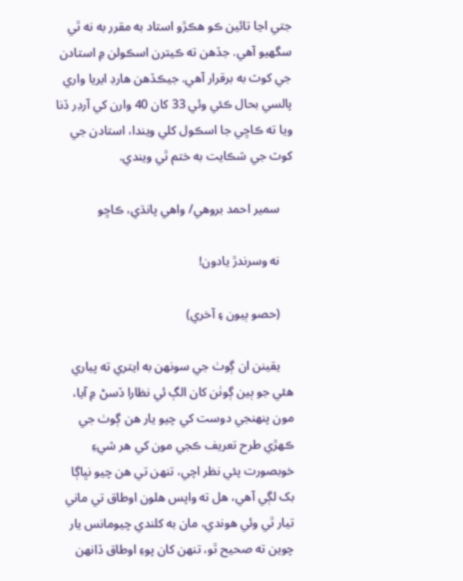جتي اڃا تائين ڪو هڪڙو استاد به مقرر به نه ٿي سگهيو آهي. جڏهن ته ڪيترن اسڪولن ۾ استادن جي کوٽ به برقرار آهي. جيڪڏهن هارڊ ايريا واري پالسي بحال ڪئي وئي 33 کان 40 وارن کي آرڊر ڏنا ويا ته ڪاڇي جا اسڪول کلي ويندا، استادن جي کوٽ جي شڪايت به ختم ٿي ويندي.

    سمير احمد بروهي/ واهي پانڌي، ڪاڇو

    نه وسرندڙ يادون!

    (حصو ٻيون ۽ آخري)

    يقينن ان ڳوٺ جي سونهن به ايتري ته پياري ھئي جو ٻين ڳوٺن کان الڳ ئي نظارا ڏسڻ ۾ آيا، مون پنھنجي دوست کي چيو يار ھن ڳوٺ جي ڪھڙي طرح تعريف ڪجي مون کي ھر شيءِ خوبصورت پئي نظر اچي، تنھن تي ھن چيو نڀاڳا بک لڳي آهي، ھل ته واپس ھلون اوطاق تي ماني تيار ٿي وئي ھوندي، مان به کلندي چيومانس يار چوين ته صحيح ٿو، تنھن کان پوءِ اوطاق ڏانهن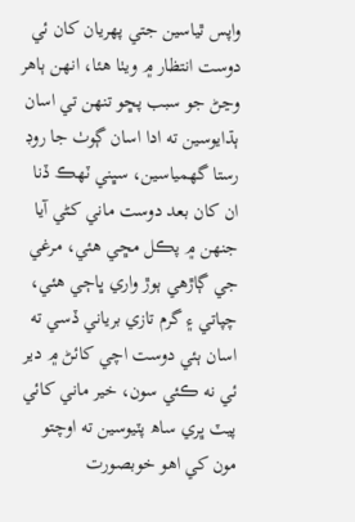واپس ٿياسين جتي پھريان کان ئي دوست انتظار ۾ ويٺا هئا، انھن ٻاھر وڃڻ جو سبب پڇو تنھن تي اسان ٻڌايوسين ته ادا اسان ڳوٺ جا روڊ رستا گھمياسين، سڀني ٽھڪ ڏنا ان کان بعد دوست ماني کڻي آيا جنھن ۾ پڪل مڇي ھئي، مرغي جي ڳاڙھي ٻوڙ واري ڀاڄي ھئي، چپاتي ۽ گرم تازي برياني ڏسي ته اسان ٻئي دوست اچي کائڻ ۾ دير ئي نه ڪئي سون، خير ماني کائي پيٽ ڀري ساھ پٽيوسين ته اوچتو مون کي اهو خوبصورت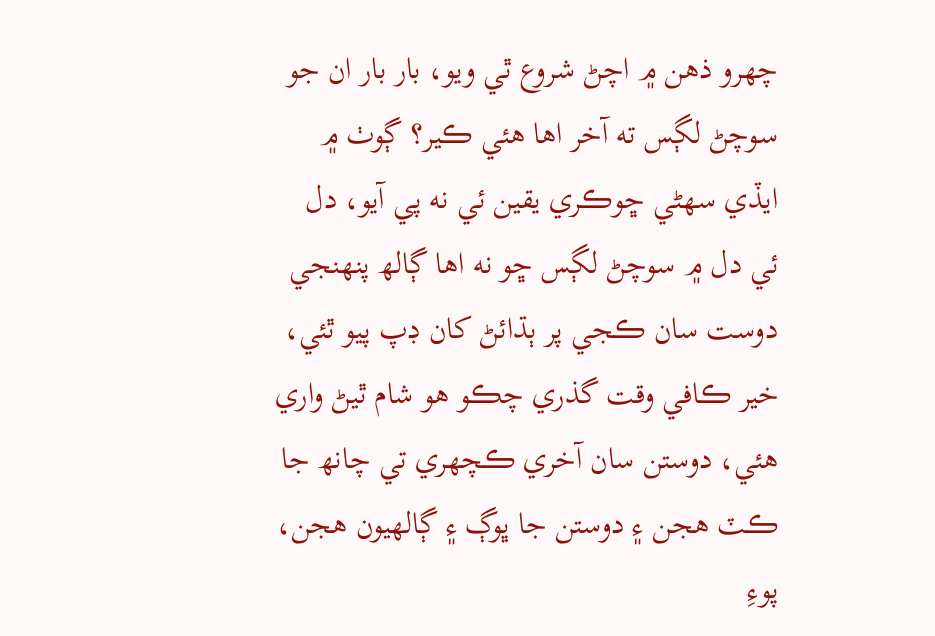چھرو ذھن ۾ اچڻ شروع ٿي ويو، بار بار ان جو سوچڻ لڳس ته آخر اھا ھئي ڪير؟ ڳوٺ ۾ ايڏي سھڻي ڇوڪري يقين ئي نه پي آيو، دل ئي دل ۾ سوچڻ لڳس ڇو نه اھا ڳالھ پنھنجي دوست سان ڪجي پر ٻڌائڻ کان ڊپ پيو ٿئي، خير ڪافي وقت گذري چڪو ھو شام ٿيڻ واري ھئي، دوستن سان آخري ڪچھري تي چانھ جا ڪٽ ھجن ۽ دوستن جا ڀوڳ ۽ ڳالھيون ھجن، پوءِ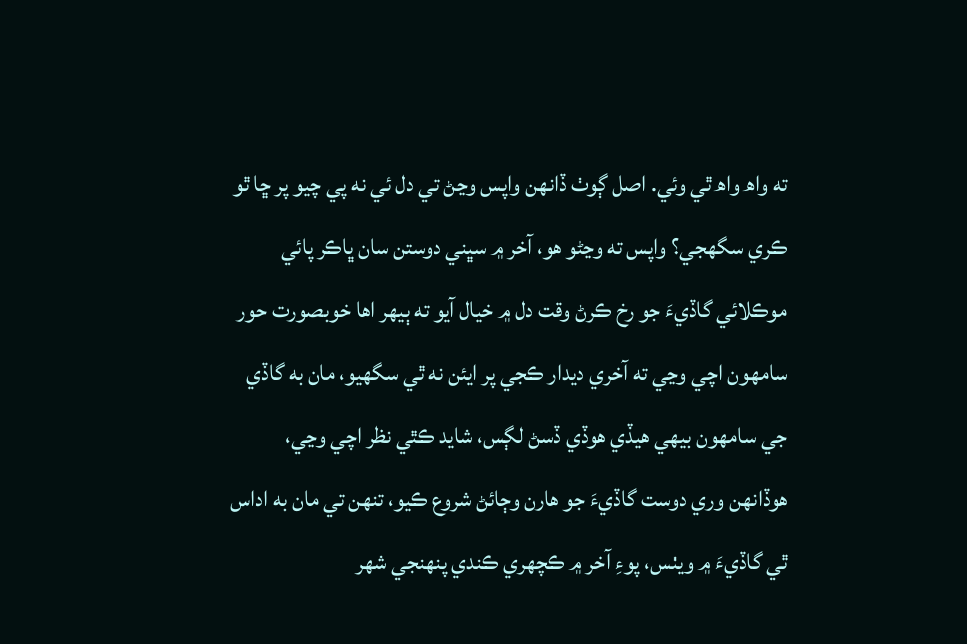ته واھ واھ ٿي وئي. اصل ڳوٺ ڏانھن واپس وڃڻ تي دل ئي نه پي چيو پر ڇا ٿو ڪري سگهجي؟ واپس ته وڃڻو ھو، آخر ۾ سڀني دوستن سان ڀاڪر پائي موڪلائي گاڏيءَ جو رخ ڪرڻ وقت دل ۾ خيال آيو ته ٻيھر اھا خوبصورت حور سامھون اچي وڃي ته آخري ديدار ڪجي پر ايئن نه ٿي سگھيو، مان به گاڏي جي سامھون بيھي ھيڏي ھوڏي ڏسڻ لڳس، شايد ڪٿي نظر اچي وڃي، ھوڏانھن وري دوست گاڏيءَ جو ھارن وڄائڻ شروع ڪيو، تنھن تي مان به اداس ٿي گاڏيءَ ۾ ويٺس، پوءِ آخر ۾ ڪچھري ڪندي پنھنجي شھر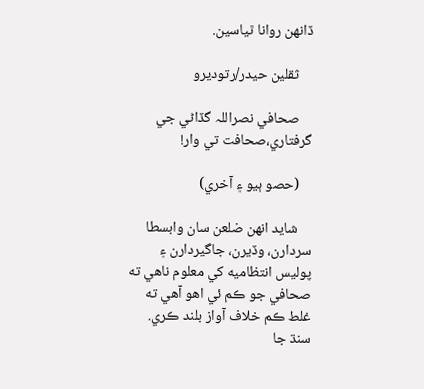ڏانھن روانا ٿياسين.

    ثقلين حيدر/رتوديرو

    صحافي نصراللہ گڏاڻي جي گرفتاري،صحافت تي وار!

    (حصو ٻيو ۽ آخري)

    شايد انهن ضلعن سان وابسطا سردارن، وڏيرن، جاگيردارن ۽ پوليس انتظاميه کي معلوم ناھي ته صحافي جو ڪم ئي اھو آھي ته غلط ڪم خلاف آواز بلند ڪري. سنڌ جا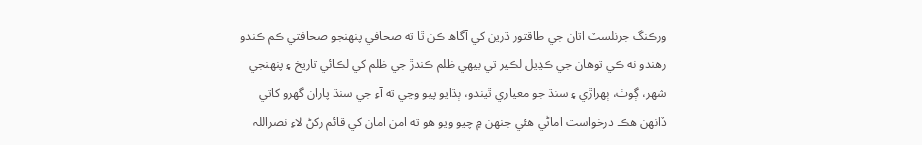ورڪنگ جرنلسٽ اتان جي طاقتور ڌرين کي آگاھ ڪن ٿا ته صحافي پنهنجو صحافتي ڪم ڪندو رھندو نه ڪي توھان جي ڪڍيل لڪير تي بيهي ظلم ڪندڙ جي ظلم کي لڪائي تاريخ ۽ پنهنجي شهر، ڳوٺ، ٻهراڙي ۽ سنڌ جو معياري ٿيندو، ٻڌايو پيو وڃي ته آءِ جي سنڌ پاران گهرو کاتي ڏانهن ھڪ درخواست اماڻي ھئي جنهن ۾ چيو ويو ھو ته امن امان کي قائم رکڻ لاءِ نصراللہ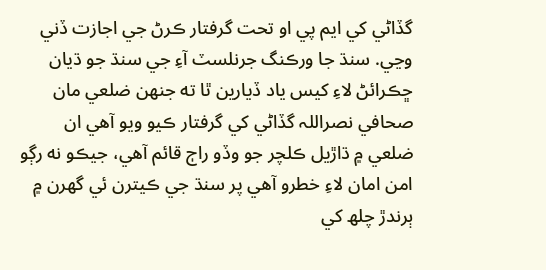گڏاڻي کي ايم پي او تحت گرفتار ڪرڻ جي اجازت ڏني وڃي. سنڌ جا ورڪنگ جرنلسٽ آءِ جي سنڌ جو ڌيان ڇڪرائڻ لاءِ کيس ياد ڏيارين ٿا ته جنهن ضلعي مان صحافي نصراللہ گڏاڻي کي گرفتار ڪيو ويو آھي ان ضلعي ۾ ڌاڙيل ڪلچر جو وڏو راڄ قائم آھي، جيڪو نه رڳو امن امان لاءِ خطرو آھي پر سنڌ جي ڪيترن ئي گهرن ۾ ٻرندڙ چلھ کي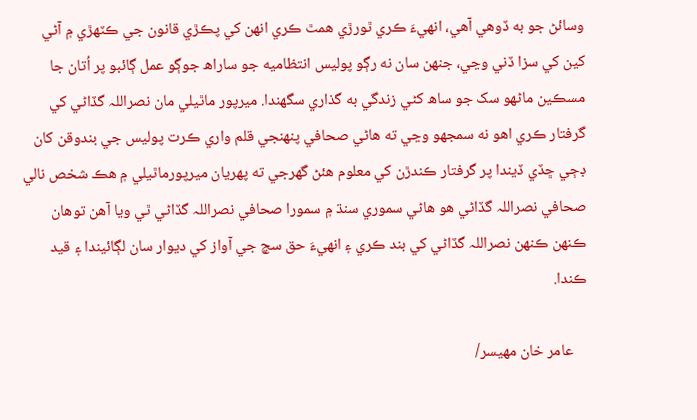وسائڻ جو به ڏوھي آھي، انهيءَ ڪري ٿورڙي ھمٿ ڪري انهن کي پڪڙي قانون جي ڪٽهڙي ۾ آڻي کين کي سزا ڏني وڃي، جنهن سان نه رڳو پوليس انتظاميه جو ساراھ جوڳو عمل ڳائبو پر اُتان جا مسڪين ماڻهو سک جو ساھ کڻي زندگي به گذاري سگهندا. ميرپور ماٿيلي مان نصراللہ گڏاڻي کي گرفتار ڪري اھو نه سمجهو وڃي ته ھاڻي صحافي پنهنجي قلم واري ڪرت پوليس جي بندوقن کان ڊڄي ڇڏي ڏيندا پر گرفتار ڪندڙن کي معلوم ھئڻ گهرجي ته پهريان ميرپورماٿيلي ۾ ھڪ شخص نالي صحافي نصراللہ گڏاڻي ھو ھاڻي سموري سنڌ ۾ سمورا صحافي نصراللہ گڏاڻي ٿي ويا آھن توھان ڪنهن ڪنهن نصراللہ گڏاڻي کي بند ڪري ۽ انهيءَ حق سچ جي آواز کي ديوار سان لڳائيندا ۽ قيد ڪندا.

    عامر خان مهيسر/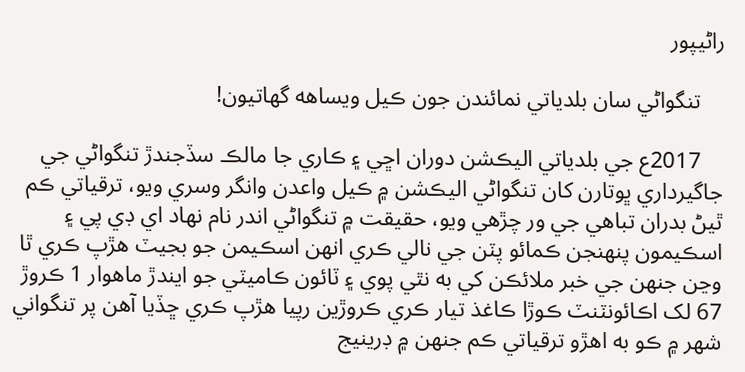راڻيپور

    تنگواڻي سان بلدياتي نمائندن جون ڪيل ويساھه گھاتيون!

    2017ع جي بلدياتي اليڪشن دوران اڇي ۽ ڪاري جا مالڪ سڏجندڙ تنگواڻي جي جاگيرداري ڀوتارن کان تنگواڻي اليڪشن ۾ ڪيل واعدن وانگر وسري ويو، ترقياتي ڪم ٿيڻ بدران تباهي جي ور چڙھي ويو، حقيقت ۾ تنگواڻي اندر نام نھاد اي ڊي پي ۽ اسڪيمون پنھنجن ڪمائو پٽن جي نالي ڪري انھن اسڪيمن جو بجيٽ ھڙپ ڪري ٿا وڃن جنھن جي خبر ملائڪن کي به نٿي پوي ۽ ٽائون ڪاميٽي جو ايندڙ ماهوار 1 ڪروڙ 67 لک اڪائونٽنٽ ڪوڙا ڪاغذ تيار ڪري ڪروڙين رپيا هڙپ ڪري ڇڏيا آهن پر تنگواني شھر ۾ ڪو به اھڙو ترقياتي ڪم جنھن ۾ ڊرينيج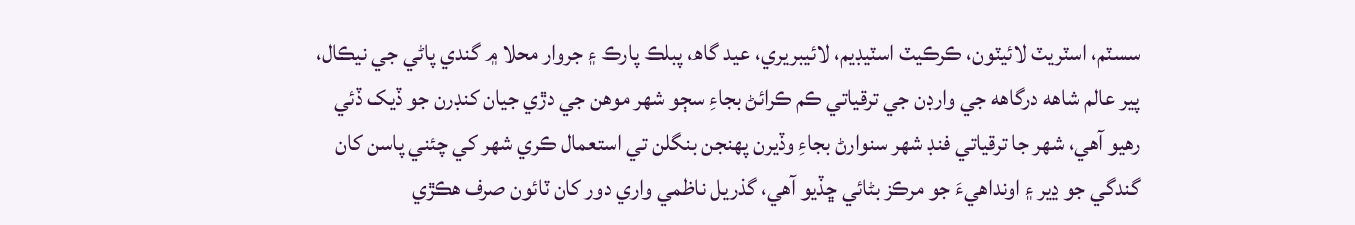سسٽم، اسٽريٽ لائيٽون، ڪرڪيٽ اسٽيڊيم، لائيبريري، عيد گاھ، پبلڪ پارڪ ۽ جروار محلا ۾ گندي پاڻي جي نيڪال، پير عالم شاهه درگاهه جي وارڊن جي ترقياتي ڪم ڪرائڻ بجاءِ سڄو شھر موھن جي دڙي جيان کنڊرن جو ڏيک ڏئي رھيو آھي، شھر جا ترقياتي فنڊ شھر سنوارڻ بجاءِ وڏيرن پھنجن بنگلن تي استعمال ڪري شھر کي چئني پاسن کان گندگي جو ڍير ۽ اونداهيءَ جو مرڪز بڻائي ڇڏيو آھي، گذريل ناظمي واري دور کان ٽائون صرف ھڪڙي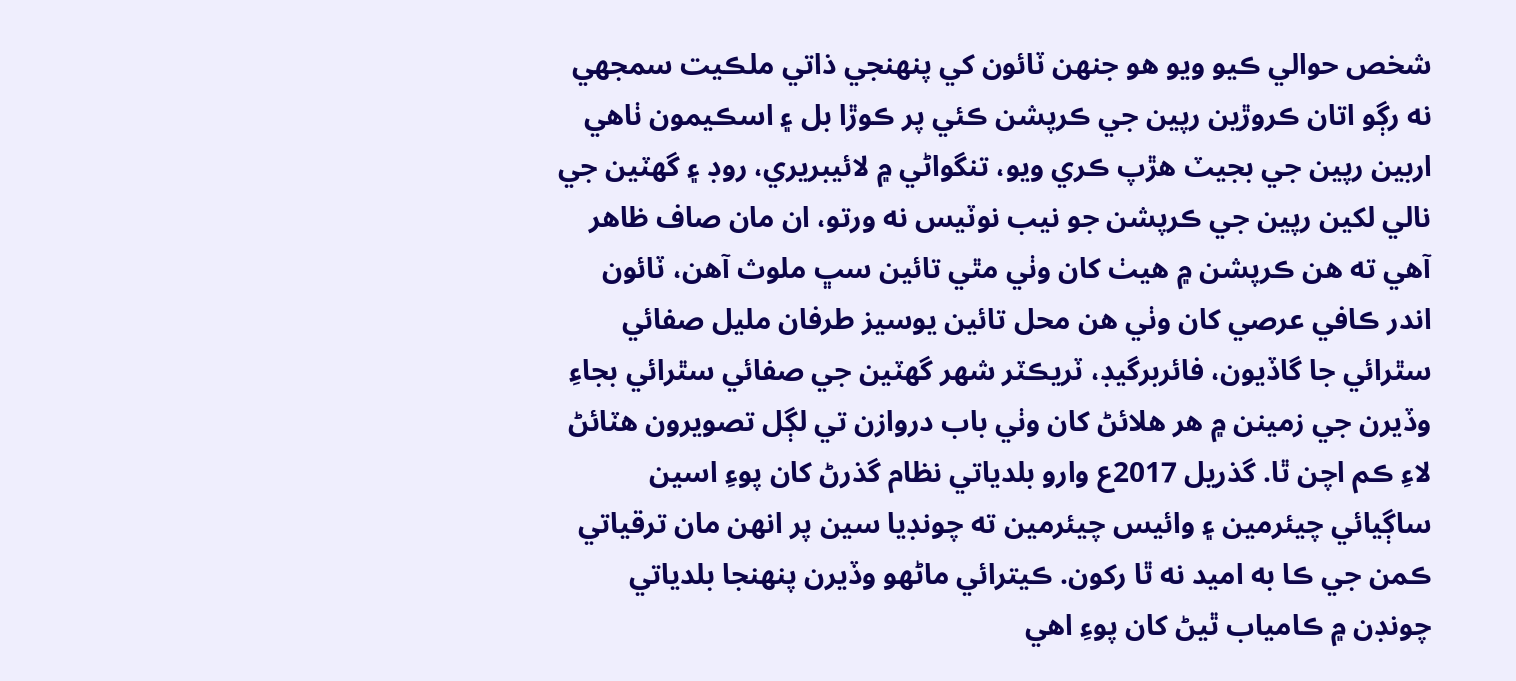شخص حوالي ڪيو ويو هو جنھن ٽائون کي پنھنجي ذاتي ملڪيت سمجھي نه رڳو اتان ڪروڙين رپين جي ڪرپشن ڪئي پر ڪوڙا بل ۽ اسڪيمون ٺاھي اربين رپين جي بجيٽ ھڙپ ڪري ويو، تنگواڻي ۾ لائيبريري، روڊ ۽ گھٽين جي نالي لکين رپين جي ڪرپشن جو نيب نوٽيس نه ورتو، ان مان صاف ظاھر آھي ته ھن ڪرپشن ۾ ھيٺ کان وٺي مٿي تائين سڀ ملوث آھن، ٽائون اندر ڪافي عرصي کان وٺي ھن محل تائين يوسيز طرفان مليل صفائي سٿرائي جا گاڏيون، فائربرگيڊ، ٽريڪٽر شھر گھٽين جي صفائي سٿرائي بجاءِ وڏيرن جي زمينن ۾ ھر ھلائڻ کان وٺي باب دروازن تي لڳل تصويرون ھٽائڻ لاءِ ڪم اچن ٿا. گذريل 2017ع وارو بلدياتي نظام گذرڻ کان پوءِ اسين ساڳيائي چيئرمين ۽ وائيس چيئرمين ته چونڊيا سين پر انھن مان ترقياتي ڪمن جي ڪا به اميد نه ٿا رکون. ڪيترائي ماڻهو وڏيرن پنھنجا بلدياتي چونڊن ۾ ڪامياب ٿيڻ کان پوءِ اھي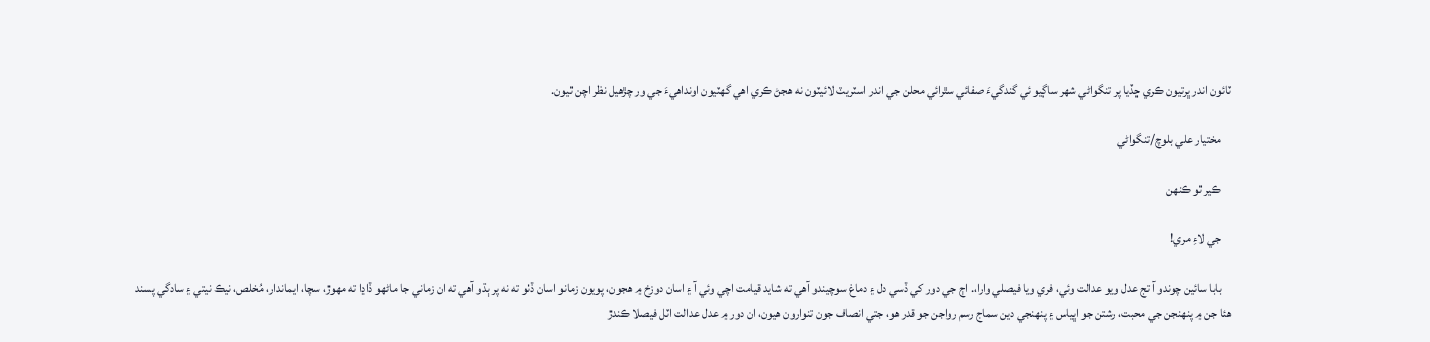ٽائون اندر ڀرتيون ڪري ڇڏيا پر تنگواڻي شھر ساڳيو ئي گندگيءَ صفائي سٿرائي محلن جي اندر اسٽريٽ لائيٽون نه ھجڻ ڪري اھي گھٽيون اونداهيءَ جي ور چڙهيل نظر اچن ٿيون.

    مختيار علي بلوچ/تنگواڻي

    ڪير ٿو ڪنهن

    جي لاءِ مري!

    بابا سائين چوندو آ تج عدل ويو عدالت وئي، فري ويا فيصلي وارا،. اڄ جي دور کي ڏسي دل ۽ دماغ سوچيندو آهي ته شايد قيامت اچي وئي آ ۽ اسان دوزخ ۾ هجون، پويون زمانو اسان ڏٺو ته نه پر ٻڌو آهي ته ان زماني جا ماڻهو ڏاڍا ته مهوڙ، سچا، ايماندار، مُخلص، نيڪ نيتي ۽ سادگي پسند هئا جن ۾ پنهنجن جي محبت، رشتن جو اڀياس ۽ پنهنجي دين سماج رسم رواجن جو قدر هو، جتي انصاف جون تنوارون هيون، ان دور ۾ عدل عدالت اٽل فيصلا ڪندڙ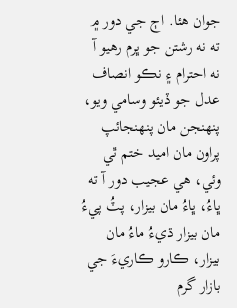جوان هئا. اڄ جي دور ۾ ته نه رشتن جو ڀرم رهيو آ نه احترام ۽ نڪو انصاف عدل جو ڏيئو وسامي ويو، پنهنجن مان پنهنجائپ پراون مان اميد ختم ٿي وئي، هي عجيب دور آ ته ڀاءُ، ڀاءُ مان بيزار، پٽُ پيءُ مان بيزار ڌيءُ ماءُ مان بيزار، ڪارو ڪاريءَ جي بازار گرم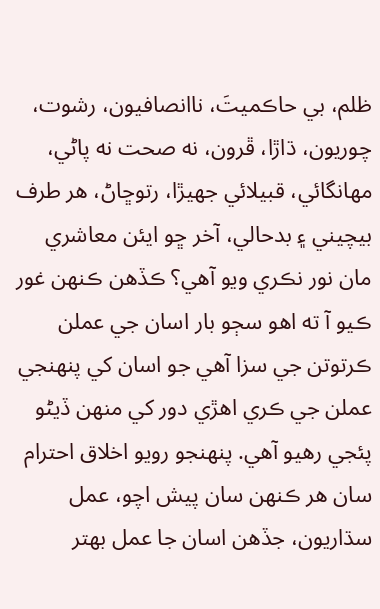ظلم، بي حاڪميتَ، ناانصافيون، رشوت، چوريون، ڌاڙا، ڦرون، نه صحت نه پاڻي، مهانگائي، قبيلائي جهيڙا، رتوڇاڻ، هر طرف بيچيني ۽ بدحالي، آخر ڇو ايئن معاشري مان نور نڪري ويو آهي؟ ڪڏهن ڪنهن غور ڪيو آ ته اهو سڄو بار اسان جي عملن ڪرتوتن جي سزا آهي جو اسان کي پنهنجي عملن جي ڪري اهڙي دور کي منهن ڏيڻو پئجي رهيو آهي. پنهنجو رويو اخلاق احترام سان هر ڪنهن سان پيش اچو، عمل سڌاريون، جڏهن اسان جا عمل بهتر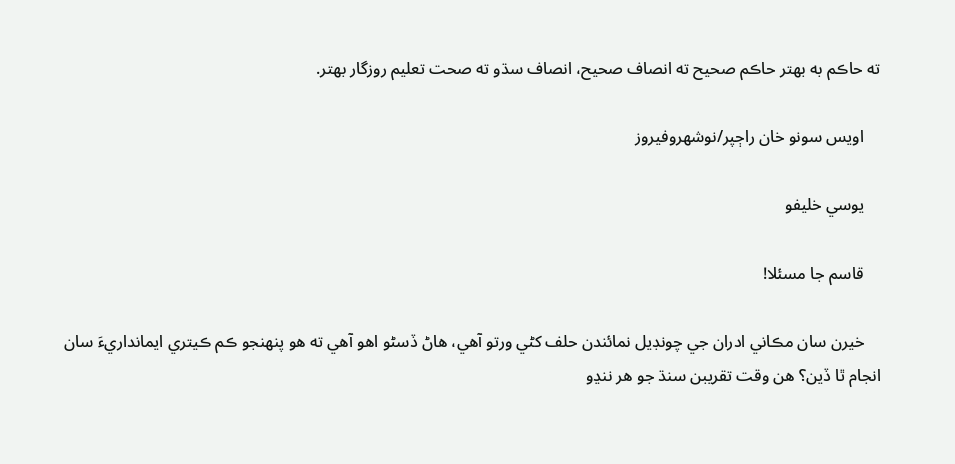ته حاڪم به بهتر حاڪم صحيح ته انصاف صحيح، انصاف سڌو ته صحت تعليم روزگار بهتر.

    اويس سونو خان راڄپر/نوشهروفيروز

    يوسي خليفو

    قاسم جا مسئلا!

    خيرن سان مڪاني ادران جي چونڊيل نمائندن حلف کڻي ورتو آهي، هاڻ ڏسڻو اهو آهي ته هو پنهنجو ڪم ڪيتري ايمانداريءَ سان انجام ٿا ڏين؟ هن وقت تقريبن سنڌ جو هر ننڍو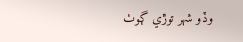وڏو شهر توڙي ڳوٺ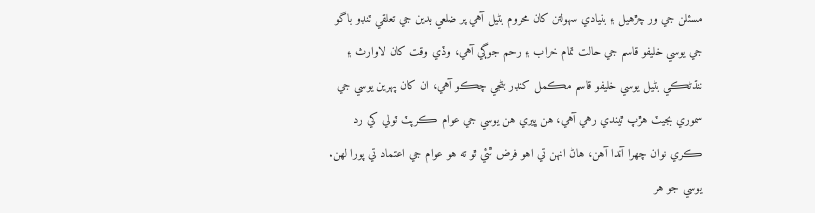مسئلن جي ور چڙهيل ۽ بنيادي سهولتن کان محروم بڻيل آهي پر ضلعي بدين جي تعلقي ٽنڊو باگو جي يوسي خليفو قاسم جي حالت تمام خراب ۽ رحم جوڳي آهي، وڏي وقت کان لاوارث ۽ ننڌڻڪي بڻيل يوسي خليفو قاسم مڪمل کنڊر بڻجي چڪو آهي، ان کان پهرين يوسي جي سموري بجيٽ هڙپ ٿيندي رهي آهي، هن ڀيري هن يوسي جي عوام ڪرپٽ ٽولي کي رد ڪري نوان چهرا آندا آهن، هاڻ انهن تي اهو فرض ٿئي ٿو ته هو عوام جي اعتماد تي پورا لھن. يوسي جو هر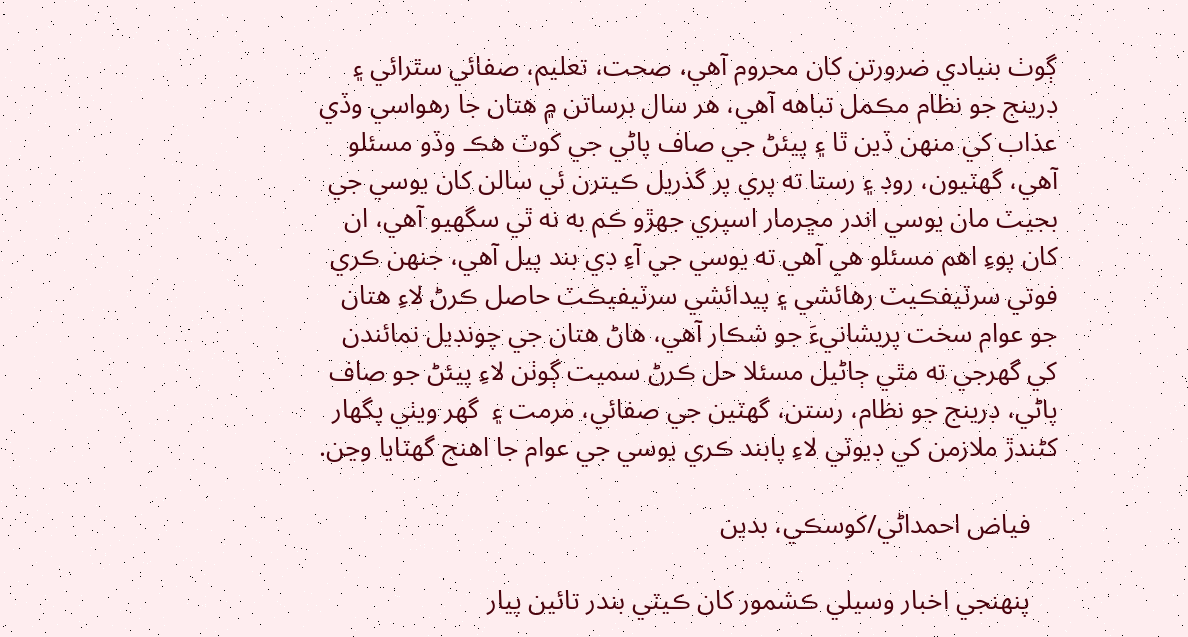ڳوٺ بنيادي ضرورتن کان محروم آهي، صحت، تعليم، صفائي سٿرائي ۽ ڊرينج جو نظام مڪمل تباهه آهي، هر سال برساتن ۾ هتان جا رهواسي وڏي عذاب کي منهن ڏين ٿا ۽ پيئڻ جي صاف پاڻي جي کوٽ هڪ وڏو مسئلو آهي، گھٽيون، روڊ ۽ رستا ته پري پر گذريل ڪيترن ئي سالن کان يوسي جي بجيٽ مان يوسي اندر مڇرمار اسپري جهڙو ڪم به نه ٿي سگھيو آهي، ان کان پوءِ اهم مسئلو هي آهي ته يوسي جي آءِ ڊي بند پيل آهي، جنهن ڪري فوتي سرٽيفڪيٽ رهائشي ۽ پيدائشي سرٽيفيڪٽ حاصل ڪرڻ لاءِ هتان جو عوام سخت پريشانيءَ جو شڪار آهي، هاڻ هتان جي چونڊيل نمائندن کي گهرجي ته مٿي ڄاڻيل مسئلا حل ڪرڻ سميت ڳوٺن لاءِ پيئڻ جو صاف پاڻي، ڊرينج جو نظام، رستن، گهٽين جي صفائي، مرمت ۽  گهر ويٺي پگهار کڻندڙ ملازمن کي ڊيوٽي لاءِ پابند ڪري يوسي جي عوام جا اهنج گهٽايا وڃن.

    فياض احمداڻي/کوسڪي، بدين

    پنهنجي اخبار وسيلي ڪشمور کان ڪيٽي بندر تائين پيار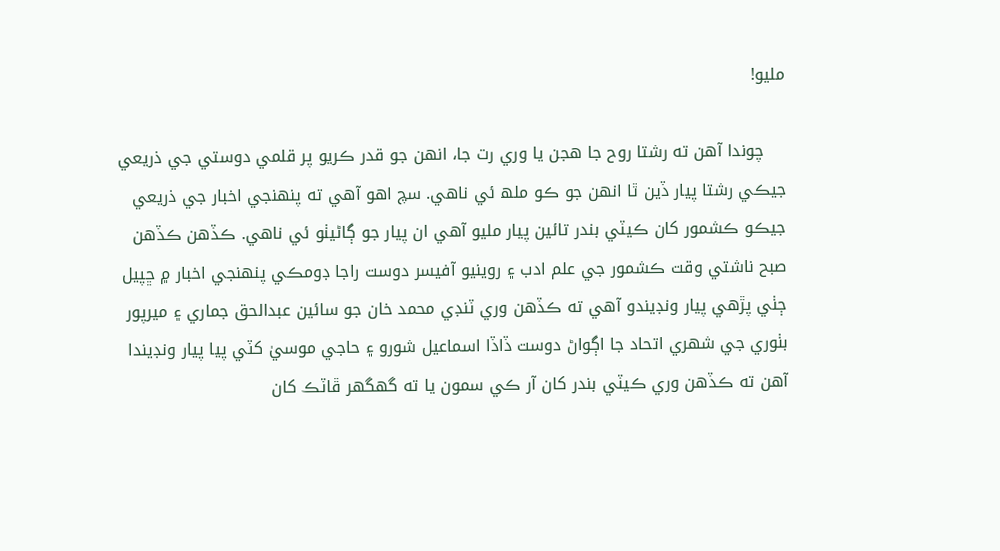مليو!

    چوندا آھن ته رشتا روح جا هجن يا وري رت جا، انهن جو قدر ڪريو پر قلمي دوستي جي ذريعي جيڪي رشتا پيار ڏين ٿا انهن جو ڪو ملھ ئي ناهي. سچ اهو آھي ته پنهنجي اخبار جي ذريعي جيڪو ڪشمور کان ڪيٽي بندر تائين پيار مليو آھي ان پيار جو ڳاڻيٺو ئي ناهي. ڪڏهن ڪڏهن صبح ناشتي وقت ڪشمور جي علم ادب ۽ روينيو آفيسر دوست راجا ڊومڪي پنهنجي اخبار ۾ ڇپيل ڄٺي پڙھي پيار ونڊيندو آھي ته ڪڏهن وري ٽنڊي محمد خان جو سائين عبدالحق جماري ۽ ميرپور بٺوري جي شھري اتحاد جا اڳواڻ دوست ڏاڏا اسماعيل شورو ۽ حاجي موسيٰ کٽي پيا پيار ونڊيندا آھن ته ڪڏهن وري ڪيٽي بندر کان آر ڪي سمون يا ته گهگهر ڦاٽڪ کان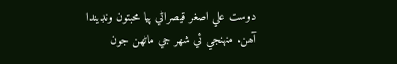دوست علي اصغر قيصراڻي پيا محبتون ونڊيندا آھن. منهنجي ئي شھر جي ماڻھن جون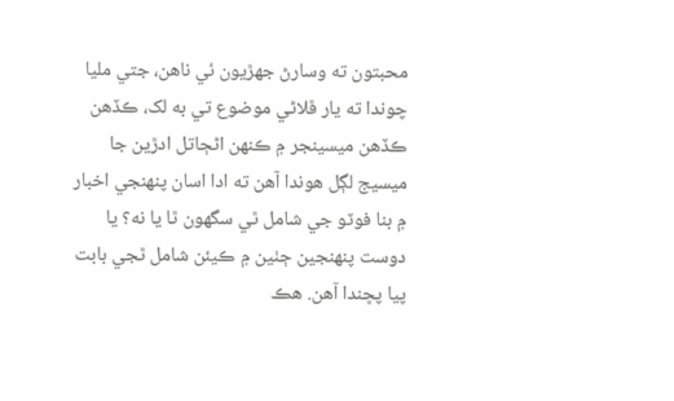محبتون ته وسارڻ جهڙيون ئي ناهن، جتي مليا چوندا ته يار ڦلاڻي موضوع تي به لک، ڪڏهن ڪڏهن ميسينجر ۾ ڪنهن اڻڄاتل ادڙين جا ميسيج لڳل هوندا آھن ته ادا اسان پنهنجي اخبار ۾ بنا فوٽو جي شامل ٿي سگهون ٿا يا نه؟ يا دوست پنهنجين ڄٺين ۾ ڪيئن شامل ٿجي بابت پيا پڇندا آھن. هڪ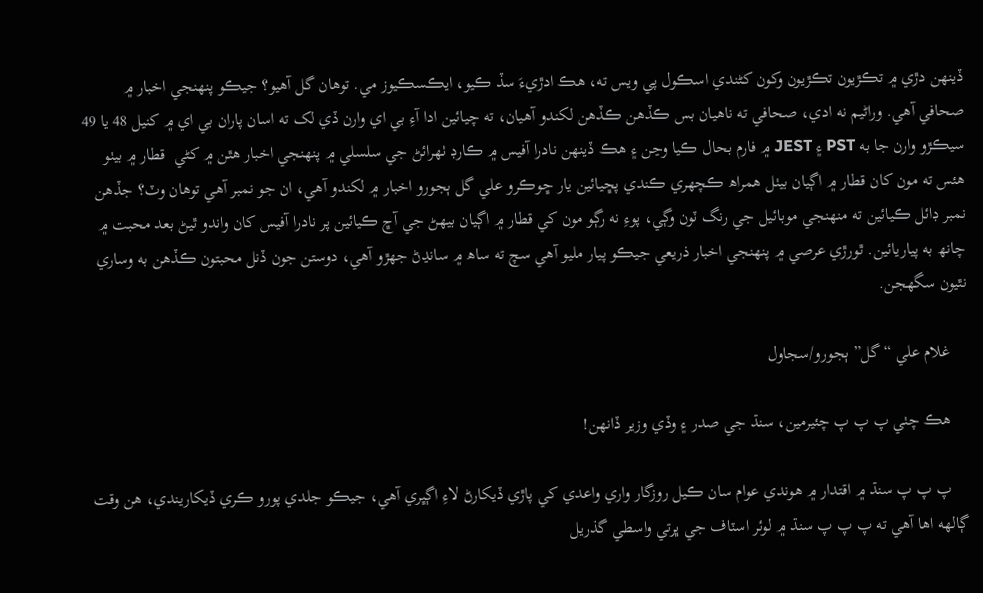ڏينهن دڙي ۾ تڪڙيون تڪڙيون وکون کڻندي اسڪول پي ويس ته، هڪ ادڙيءَ سڏ ڪيو، ايڪسڪيوز مي. توهان گل آھيو؟ جيڪو پنهنجي اخبار ۾ صحافي آھي. وراڻيم نه ادي، صحافي ته ناهيان بس ڪڏهن ڪڏهن لکندو آھيان، ته چيائين ادا آءِ بي اي وارن ڏي لک ته اسان پاران بي اي ۾ کنيل 48 يا 49 سيڪڙو وارن جا به PST ۽ JEST ۾ فارم بحال ڪيا وڃن ۽ هڪ ڏينهن نادرا آفيس ۾ ڪارڊ ٺھرائڻ جي سلسلي ۾ پنهنجي اخبار ھٿن ۾ کڻي  قطار ۾ بيٺو هئس ته مون کان قطار ۾ اڳيان بيٺل همراھ ڪچھري ڪندي پڇيائين يار ڇوڪرو علي گل ٻجورو اخبار ۾ لکندو آھي، ان جو نمبر آھي توهان وٽ؟ جڏهن نمبر ڊائل ڪيائين ته منهنجي موبائيل جي رنگ ٽون وڳي، پوءِ نه رڳو مون کي قطار ۾ اڳيان بيهڻ جي آڇ ڪيائين پر نادرا آفيس کان واندو ٿيڻ بعد محبت ۾ چانھ به پياريائين. ٿورڙي عرصي ۾ پنهنجي اخبار ذريعي جيڪو پيار مليو آھي سچ ته ساھ ۾ سانڍڻ جهڙو آھي، دوستن جون ڏنل محبتون ڪڏهن به وساري نٿيون سگهجن.

    غلام علي “گل” ٻجورو/سجاول

    هڪ چٺي پ پ پ چئيرمين، سنڌ جي صدر ۽ وڏي وزير ڏانهن!

    پ پ پ سنڌ ۾ اقتدار ۾ هوندي عوام سان ڪيل روزگار واري واعدي کي پاڙي ڏيکارڻ لاءِ اڳڀري آهي، جيڪو جلدي پورو ڪري ڏيکاريندي، هن وقت ڳالهه اها آهي ته پ پ پ سنڌ ۾ لوئر اسٽاف جي ڀرتي واسطي گذريل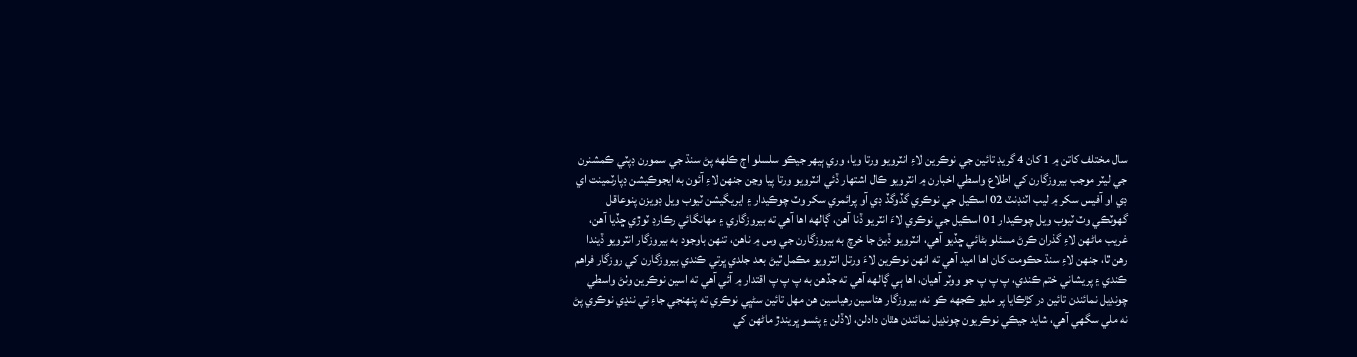سال مختلف کاتن ۾ 1 کان 4 گريڊ تائين جي نوڪرين لاءِ انٽرويو ورتا ويا، وري ٻيهر جيڪو سلسلو اڄ ڪلهه پڻ سنڌ جي سمورن ڊپٽي ڪمشنرن جي ليٽر موجب بيروزگارن کي اطلاع واسطي اخبارن ۾ انٽرويو ڪال اشتهار ڏئي انٽرويو ورتا پيا وڃن جنهن لاءِ آئون به ايجوڪيشن ڊپارٽمينت اي ڊي او آفيس سکر ۾ ليب اٽنڊنٽ 02 اسڪيل جي نوڪري گڏوگڏ ڊي آو پرائمري سکر وٽ چوڪيدار ۽ ايريگيشن ٽيوب ويل ڊويزن پنوعاقل گهوٽڪي وٽ ٽيوب ويل چوڪيدار 01 اسڪيل جي نوڪري لاءَ انٽريو ڏنا آهن، ڳالهه اها آهي ته بيروزگاري ۽ مهانگائي رڪارڊ ٽوڙي ڇڏيا آهن، غريب ماڻهن لاءِ گذران ڪرڻ مسئلو بڻائي ڇڏيو آهي، انٽرويو ڏيڻ جا خرچ به بيروزگارن جي وس ۾ ناهن، تنهن باوجود به بيروزگار انٽرويو ڏيندا رهن ٿا، جنهن لاءِ سنڌ حڪومت کان اها اميد آهي ته انهن نوڪرين لاءَ ورتل انٽرويو مڪمل ٿيڻ بعد جلدي ڀرتي ڪندي بيروزگارن کي روزگار فراهم ڪندي ۽ پريشاني ختم ڪندي، پ پ پ جو ووٽر آهيان، اها ٻي ڳالهه آهي ته جڏهن به پ پ پ اقتدار ۾ آئي آهي ته اسين نوڪرين وٺڻ واسطي چونڊيل نمائندن تائين در کڙڪايا پر مليو ڪجهه ڪو نه، بيروزگار هئاسين رهياسين هن مهل تائين سڻڀي نوڪري ته پنهنجي جاءِ تي ننڍي نوڪري پڻ نه ملي سگهي آهي، شايد جيڪي نوڪريون چونڊيل نمائندن هٿان دادلن، لاڏلن ۽ پئسو ڀريندڙ ماڻهن کي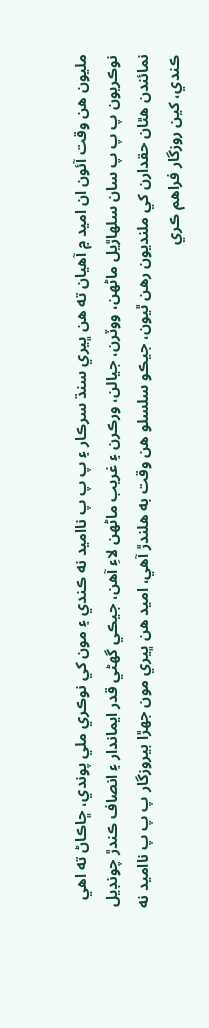مليون هن وقت آئون ان اميد ۾ آهيان ته هن ڀيري سنڌ سرڪار ۽ پ پ پ نااميد نه ڪندي ۽ مون کي نوڪري ملي پوندي، ڇاڪاڻ ته اهي نوڪريون پ پ پ سان سلهاڙيل ماڻهن، ووٽرن، جيالن، ورڪرن ۽ غريب ماڻهن لاءِ آهن، جيڪي گهڻي قدر ايماندار ۽ انصاف ڪندڙ چونڊيل نمائندن هٿان حقدارن کي ملنديون رهن ٿيون، جيڪو سلسلو هن وقت به هلندڙ آهي، اميد هن ڀيري مون جهڙا بيروزگار پ پ پ نااميد نه ڪندي، کين روزگار فراهم ڪري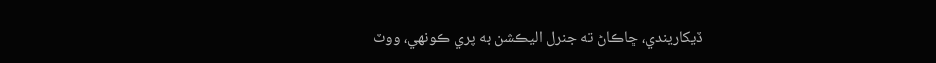ڏيکاريندي، ڇاڪاڻ ته جنرل اليڪشن به پري ڪونهي، ووٽ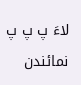لاءَ پ پ پ نمائندن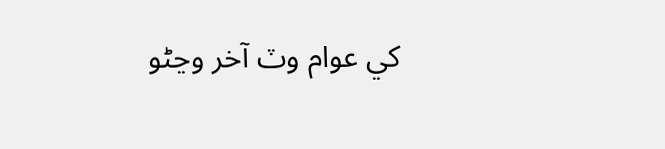کي عوام وٽ آخر وڃڻو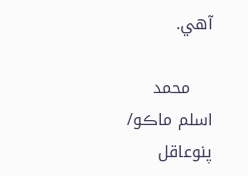آهي.

    محمد اسلم ماڪو/ پنوعاقل